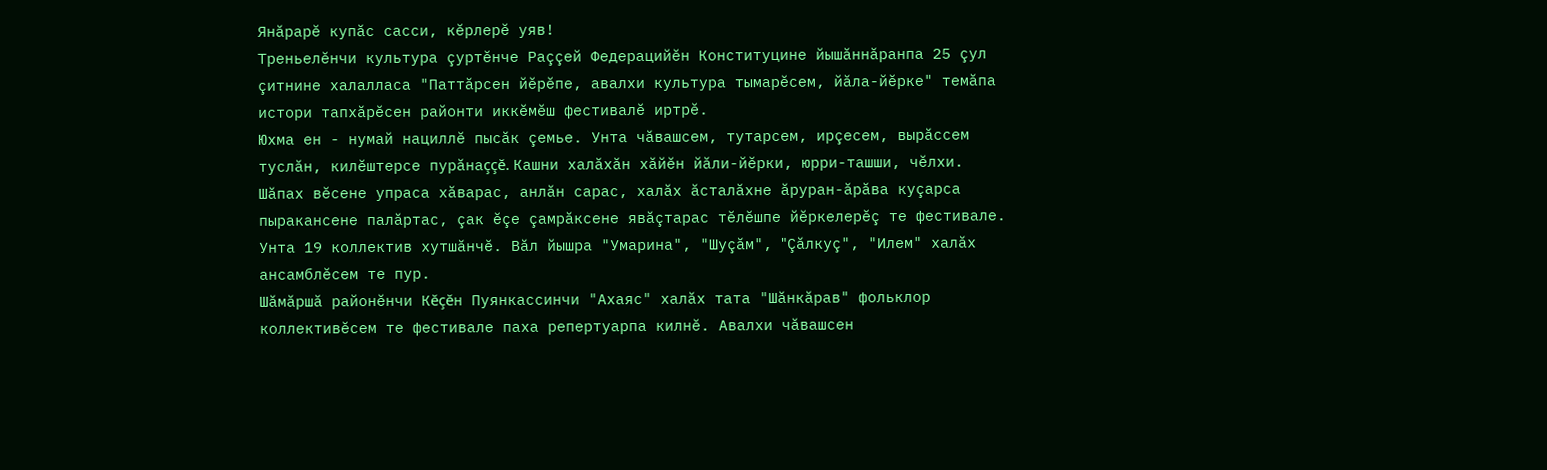Янăрарĕ купăс сасси, кĕрлерĕ уяв!
Треньелĕнчи культура çуртĕнче Раççей Федерацийĕн Конституцине йышăннăранпа 25 çул çитнине халалласа "Паттăрсен йĕрĕпе, авалхи культура тымарĕсем, йăла-йĕрке" темăпа истори тапхăрĕсен районти иккĕмĕш фестивалĕ иртрĕ.
Юхма ен - нумай нациллĕ пысăк çемье. Унта чăвашсем, тутарсем, ирçесем, вырăссем туслăн, килĕштерсе пурăнаççĕ. Кашни халăхăн хăйĕн йăли-йĕрки, юрри-ташши, чĕлхи. Шăпах вĕсене упраса хăварас, анлăн сарас, халăх ăсталăхне ăруран-ăрăва куçарса пыракансене палăртас, çак ĕçе çамрăксене явăçтарас тĕлĕшпе йĕркелерĕç те фестивале.
Унта 19 коллектив хутшăнчĕ. Вăл йышра "Умарина", "Шуçăм", "Çăлкуç", "Илем" халăх ансамблĕсем те пур.
Шăмăршă районĕнчи Кĕçĕн Пуянкассинчи "Ахаяс" халăх тата "Шăнкăрав" фольклор коллективĕсем те фестивале паха репертуарпа килнĕ. Авалхи чăвашсен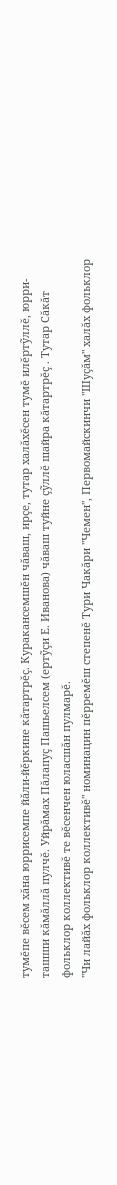тумĕпе вĕсем хăна юррисемпе йăли-йĕркине кăтартрĕç. Куракансемшĕн чăваш, ирçе, тутар халăхĕсен тумĕ илĕртỹллĕ, юрри-ташши кăмăллă пулчĕ. Уйрăмах Пăлапуç Пашьелсем (ертỹçи Е. Иванова) чăваш туйне çỹллĕ шайра кăтартрĕç . Тутар Сăкăт фольклор коллективĕ те вĕсенчен юласшăн пулмарĕ.
"Чи лайăх фольклор коллективĕ" номинацин пĕрремĕш степенĕ Тури Чакăри "Чемен", Первомайскинчи "Шуçăм" халăх фольклор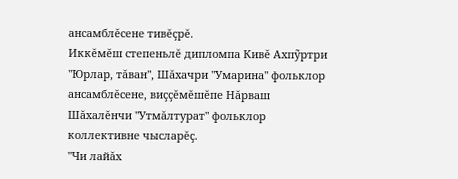ансамблĕсене тивĕçрĕ.
Иккĕмĕш степеньлĕ дипломпа Кивĕ Ахпỹртри "Юрлар, тăван", Шăхачри "Умарина" фольклор ансамблĕсене, виççĕмĕшĕпе Нăрваш Шăхалĕнчи "Утмăлтурат" фольклор коллективне чысларĕç.
"Чи лайăх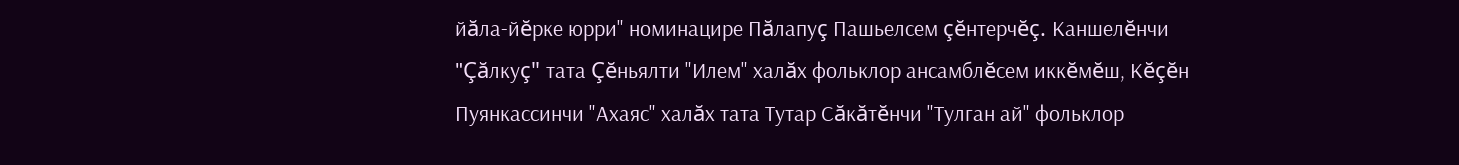йăла-йĕрке юрри" номинацире Пăлапуç Пашьелсем çĕнтерчĕç. Каншелĕнчи "Çăлкуç" тата Çĕньялти "Илем" халăх фольклор ансамблĕсем иккĕмĕш, Кĕçĕн Пуянкассинчи "Ахаяс" халăх тата Тутар Сăкăтĕнчи "Тулган ай" фольклор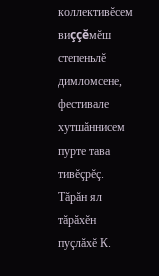коллективĕсем виççĕмĕш степеньлĕ димломсене, фестивале хутшăннисем пурте тава тивĕçрĕç.
Тăрăн ял тăрăхĕн пуçлăхĕ К.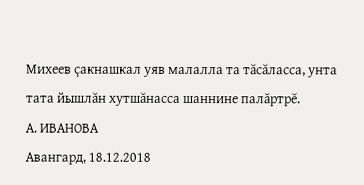Михеев çакнашкал уяв малалла та тăсăласса, унта тата йышлăн хутшăнасса шаннине палăртрĕ.
А. ИВАНОВА
Авангард, 18.12.2018